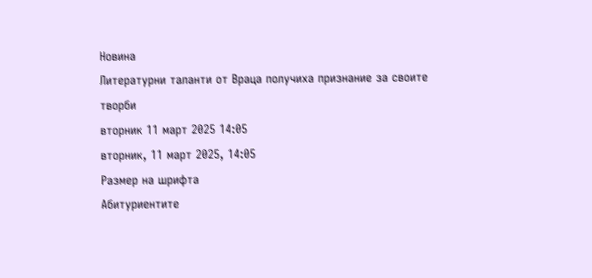Новина
Литературни таланти от Враца получиха признание за своите творби
вторник 11 март 2025 14:05
вторник, 11 март 2025, 14:05
Размер на шрифта
Абитуриентите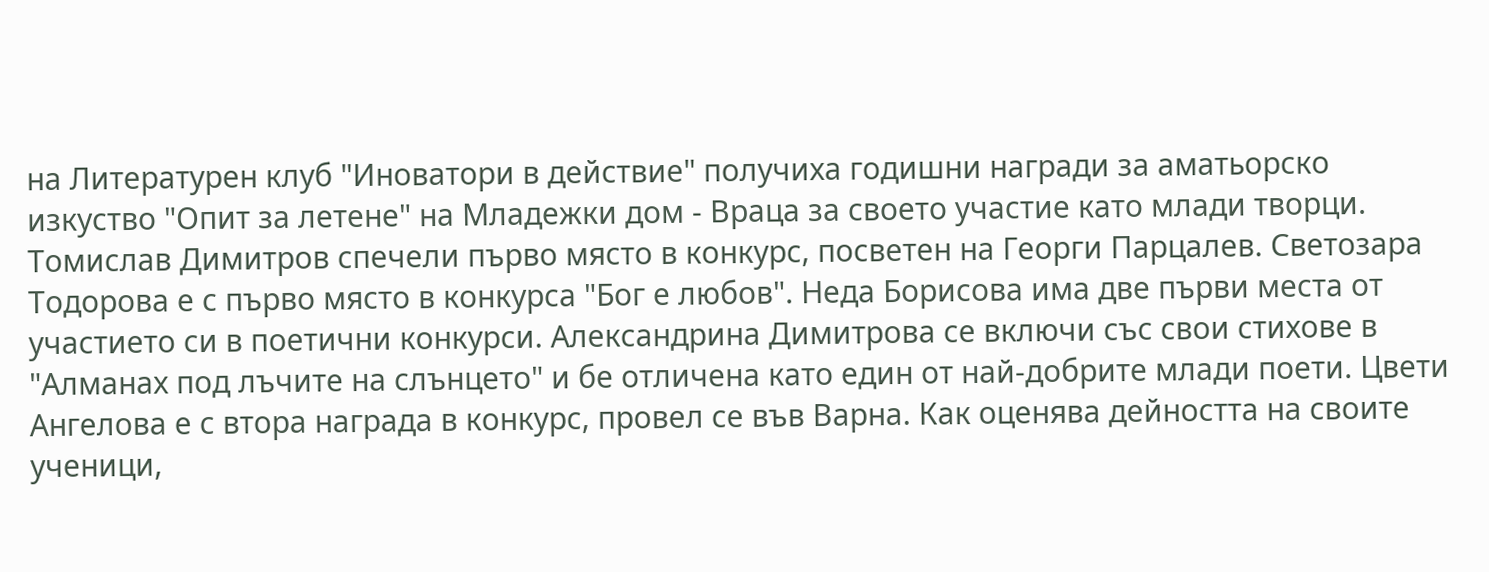на Литературен клуб "Иноватори в действие" получиха годишни награди за аматьорско изкуство "Опит за летене" на Младежки дом - Враца за своето участие като млади творци.
Томислав Димитров спечели първо място в конкурс, посветен на Георги Парцалев. Светозара Тодорова е с първо място в конкурса "Бог е любов". Неда Борисова има две първи места от участието си в поетични конкурси. Александрина Димитрова се включи със свои стихове в "Алманах под лъчите на слънцето" и бе отличена като един от най-добрите млади поети. Цвети Ангелова е с втора награда в конкурс, провел се във Варна. Как оценява дейността на своите ученици,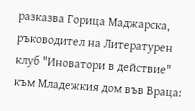разказва Горица Маджарска, ръководител на Литературен клуб "Иноватори в действие" към Младежкия дом във Враца: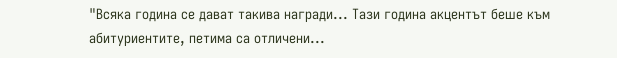"Всяка година се дават такива награди... Тази година акцентът беше към абитуриентите, петима са отличени...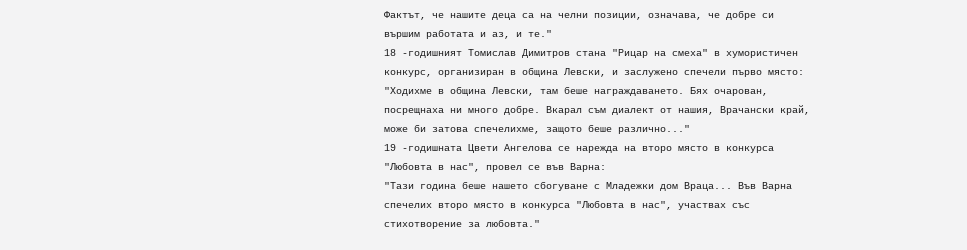Фактът, че нашите деца са на челни позиции, означава, че добре си вършим работата и аз, и те."
18 -годишният Томислав Димитров стана "Рицар на смеха" в хумористичен конкурс, организиран в община Левски, и заслужено спечели първо място:
"Ходихме в община Левски, там беше награждаването. Бях очарован, посрещнаха ни много добре. Вкарал съм диалект от нашия, Врачански край, може би затова спечелихме, защото беше различно..."
19 -годишната Цвети Ангелова се нарежда на второ място в конкурса "Любовта в нас", провел се във Варна:
"Тази година беше нашето сбогуване с Младежки дом Враца... Във Варна спечелих второ място в конкурса "Любовта в нас", участвах със стихотворение за любовта."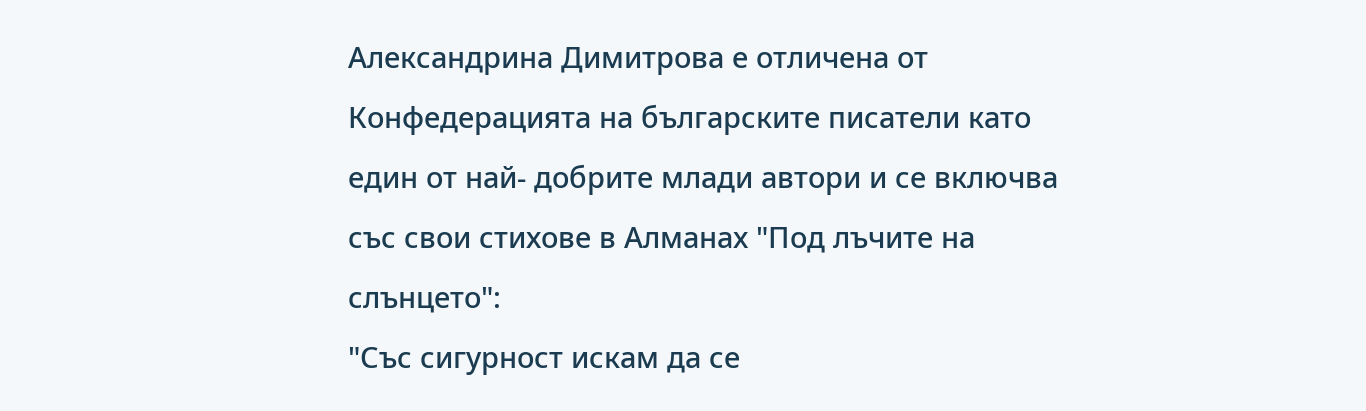Александрина Димитрова е отличена от Конфедерацията на българските писатели като един от най- добрите млади автори и се включва със свои стихове в Алманах "Под лъчите на слънцето":
"Със сигурност искам да се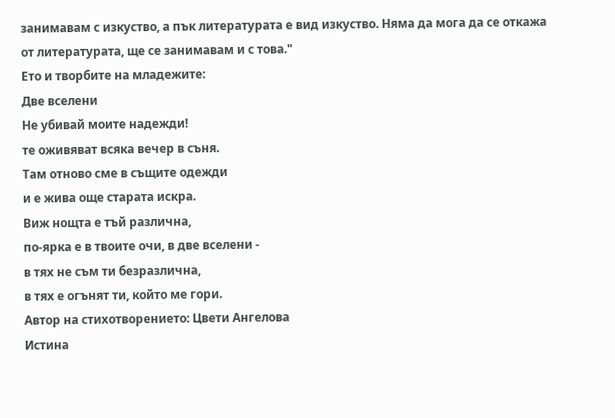занимавам с изкуство, а пък литературата е вид изкуство. Няма да мога да се откажа от литературата, ще се занимавам и с това."
Ето и творбите на младежите:
Две вселени
Не убивай моите надежди!
те оживяват всяка вечер в съня.
Там отново сме в същите одежди
и е жива още старата искра.
Виж нощта е тъй различна,
по-ярка е в твоите очи, в две вселени -
в тях не съм ти безразлична,
в тях е огънят ти, който ме гори.
Автор на стихотворението: Цвети Ангелова
Истина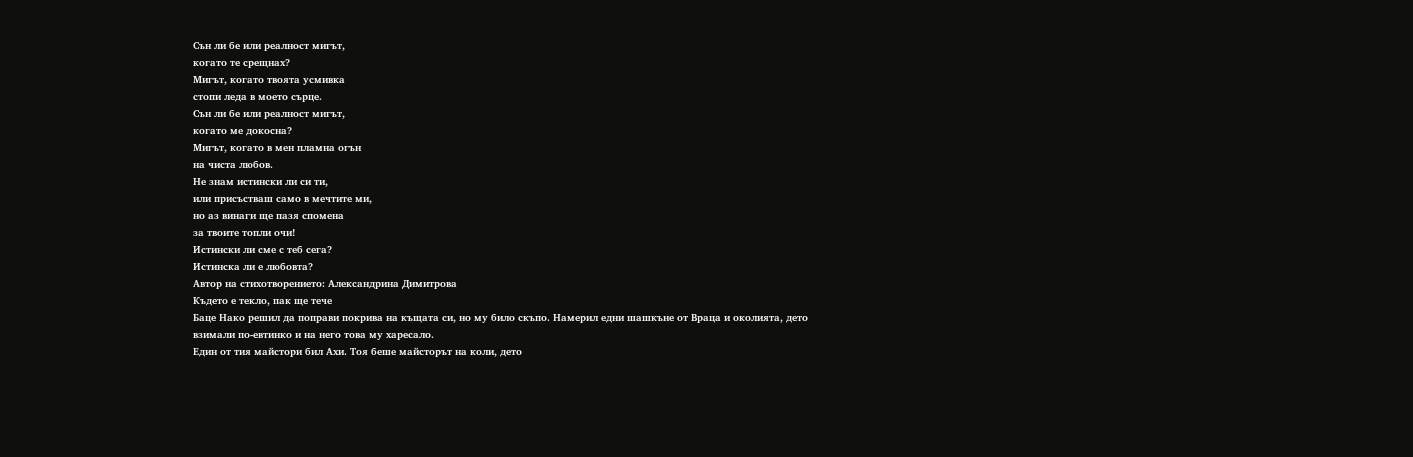Сън ли бе или реалност мигът,
когато те срещнах?
Мигът, когато твоята усмивка
стопи леда в моето сърце.
Сън ли бе или реалност мигът,
когато ме докосна?
Мигът, когато в мен пламна огън
на чиста любов.
Не знам истински ли си ти,
или присъстваш само в мечтите ми,
но аз винаги ще пазя спомена
за твоите топли очи!
Истински ли сме с теб сега?
Истинска ли е любовта?
Автор на стихотворението: Александрина Димитрова
Където е текло, пак ще тече
Баце Нако решил да поправи покрива на къщата си, но му било скъпо. Намерил едни шашкъне от Враца и околията, дето взимали по-евтинко и на него това му харесало.
Един от тия майстори бил Ахи. Тоя беше майсторът на коли, дето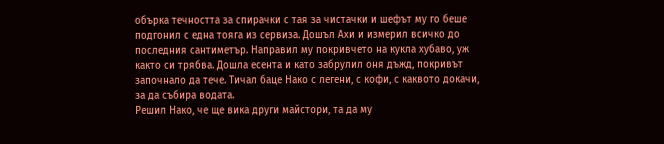обърка течността за спирачки с тая за чистачки и шефът му го беше подгонил с една тояга из сервиза. Дошъл Ахи и измерил всичко до последния сантиметър. Направил му покривчето на кукла хубаво, уж както си трябва. Дошла есента и като забрулил оня дъжд, покривът започнало да тече. Тичал баце Нако с легени, с кофи, с каквото докачи, за да събира водата.
Решил Нако, че ще вика други майстори, та да му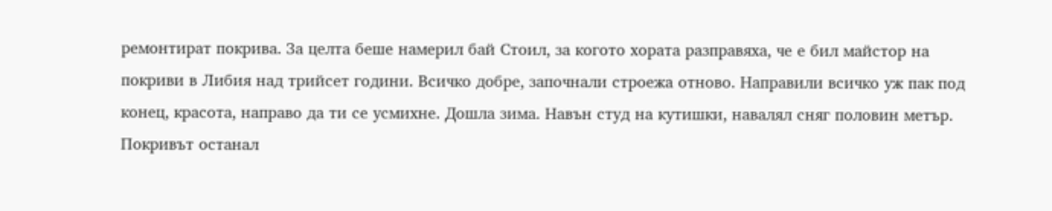ремонтират покрива. За целта беше намерил бай Стоил, за когото хората разправяха, че е бил майстор на покриви в Либия над трийсет години. Всичко добре, започнали строежа отново. Направили всичко уж пак под конец, красота, направо да ти се усмихне. Дошла зима. Навън студ на кутишки, навалял сняг половин метър. Покривът останал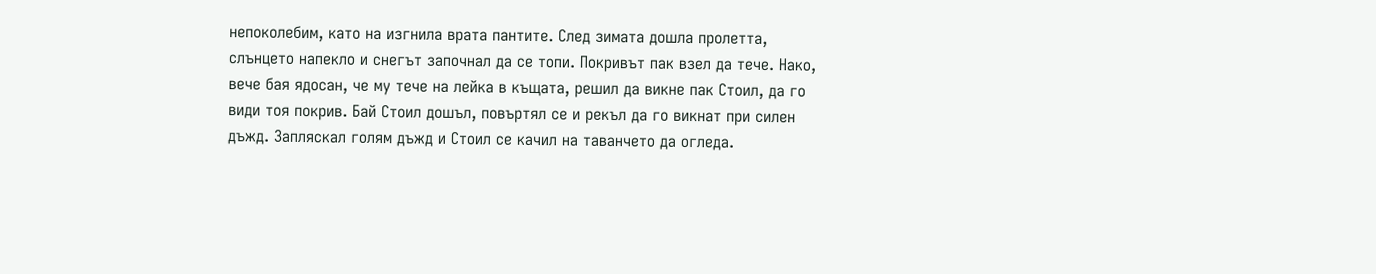непоколебим, като на изгнила врата пантите. След зимата дошла пролетта, слънцето напекло и снегът започнал да се топи. Покривът пак взел да тече. Нако, вече бая ядосан, че му тече на лейка в къщата, решил да викне пак Стоил, да го види тоя покрив. Бай Стоил дошъл, повъртял се и рекъл да го викнат при силен дъжд. Запляскал голям дъжд и Стоил се качил на таванчето да огледа.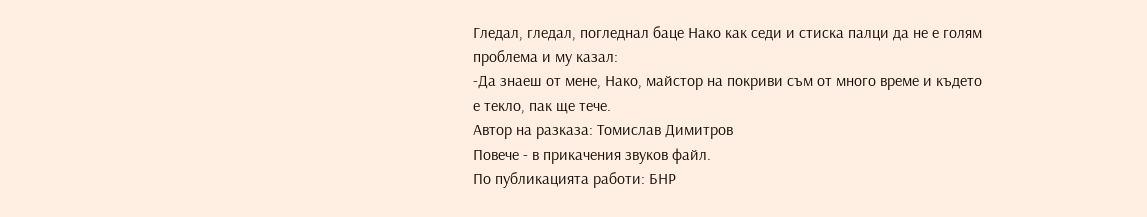Гледал, гледал, погледнал баце Нако как седи и стиска палци да не е голям проблема и му казал:
-Да знаеш от мене, Нако, майстор на покриви съм от много време и където е текло, пак ще тече.
Автор на разказа: Томислав Димитров
Повече - в прикачения звуков файл.
По публикацията работи: БНР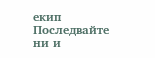екип
Последвайте ни и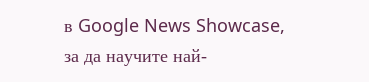в Google News Showcase, за да научите най-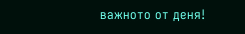важното от деня!